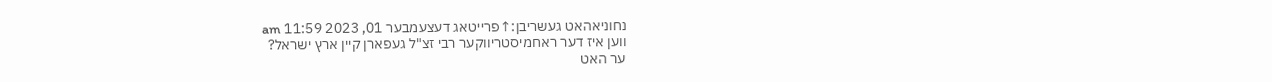נחוניאהאט געשריבן:↑פרייטאג דעצעמבער 01, 2023 11:59 am
ווען איז דער ראחמיסטריווקער רבי זצ"ל געפארן קיין ארץ ישראל?
ער האט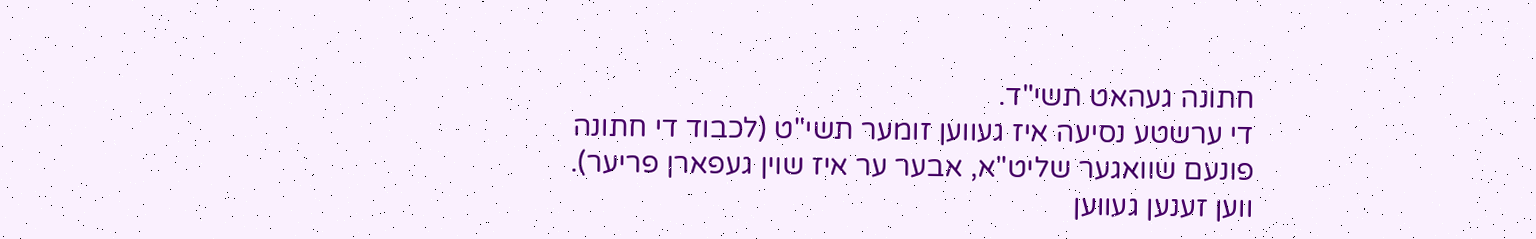חתונה געהאט תשי"ד.
די ערשטע נסיעה איז געווען זומער תשי"ט (לכבוד די חתונה פונעם שוואגער שליט"א, אבער ער איז שוין געפארן פריער).
ווען זענען געווען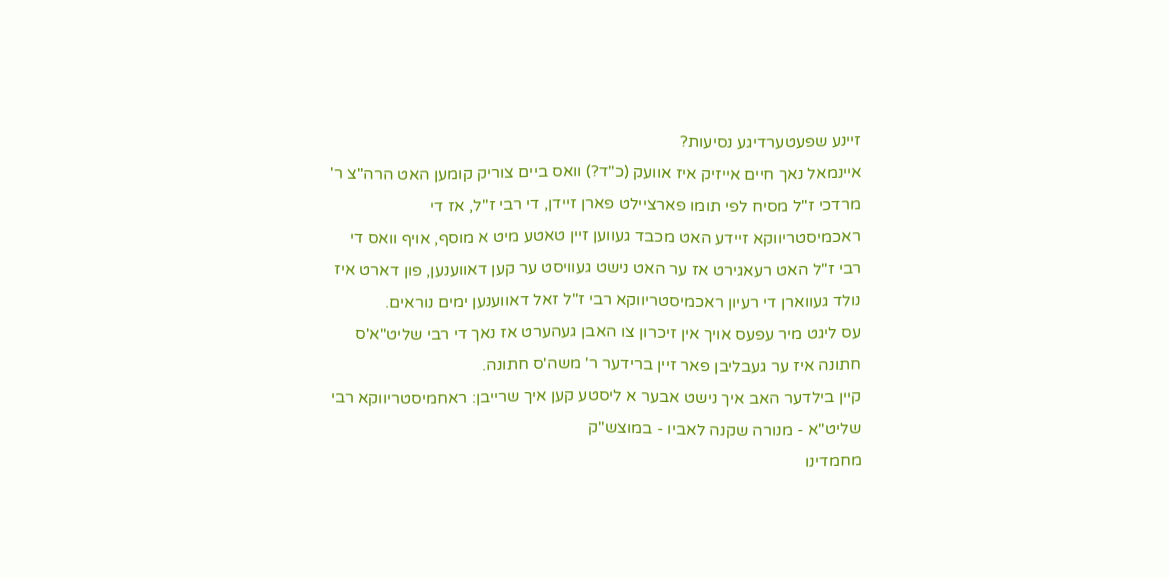זיינע שפעטערדיגע נסיעות?
איינמאל נאך חיים אייזיק איז אוועק (כ"ד?) וואס ביים צוריק קומען האט הרה"צ ר' מרדכי ז"ל מסיח לפי תומו פארציילט פארן זיידן, די רבי ז"ל, אז די ראכמיסטריווקא זיידע האט מכבד געווען זיין טאטע מיט א מוסף, אויף וואס די רבי ז"ל האט רעאגירט אז ער האט נישט געוויסט ער קען דאווענען, פון דארט איז נולד געווארן די רעיון ראכמיסטריווקא רבי ז"ל זאל דאווענען ימים נוראים.
עס ליגט מיר עפעס אויך אין זיכרון צו האבן געהערט אז נאך די רבי שליט"א'ס חתונה איז ער געבליבן פאר זיין ברידער ר' משה'ס חתונה.
קיין בילדער האב איך נישט אבער א ליסטע קען איך שרייבן: ראחמיסטריווקא רבי שליט"א - מנורה שקנה לאביו - במוצש"ק
מחמדינו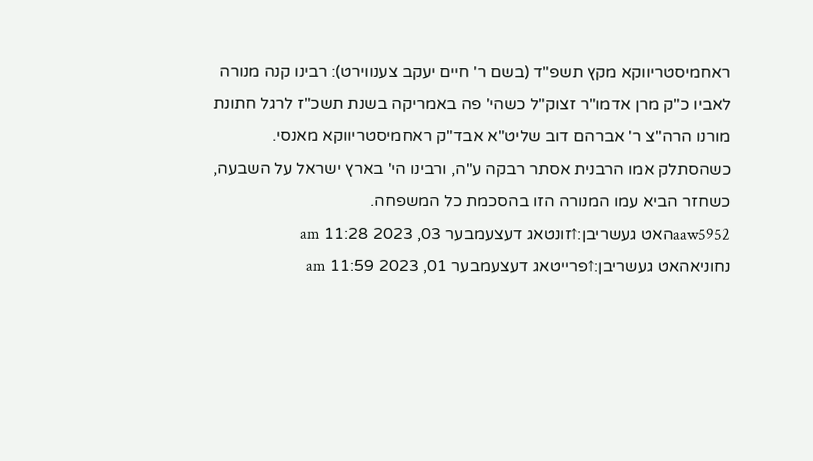ראחמיסטריווקא מקץ תשפ"ד (בשם ר' חיים יעקב צענווירט): רבינו קנה מנורה לאביו כ"ק מרן אדמו"ר זצוק"ל כשהי' פה באמריקה בשנת תשכ"ז לרגל חתונת מורנו הרה"צ ר' אברהם דוב שליט"א אבד"ק ראחמיסטריווקא מאנסי. כשהסתלק אמו הרבנית אסתר רבקה ע"ה, ורבינו הי' בארץ ישראל על השבעה, כשחזר הביא עמו המנורה הזו בהסכמת כל המשפחה.
aaw5952האט געשריבן:↑זונטאג דעצעמבער 03, 2023 11:28 am
נחוניאהאט געשריבן:↑פרייטאג דעצעמבער 01, 2023 11:59 am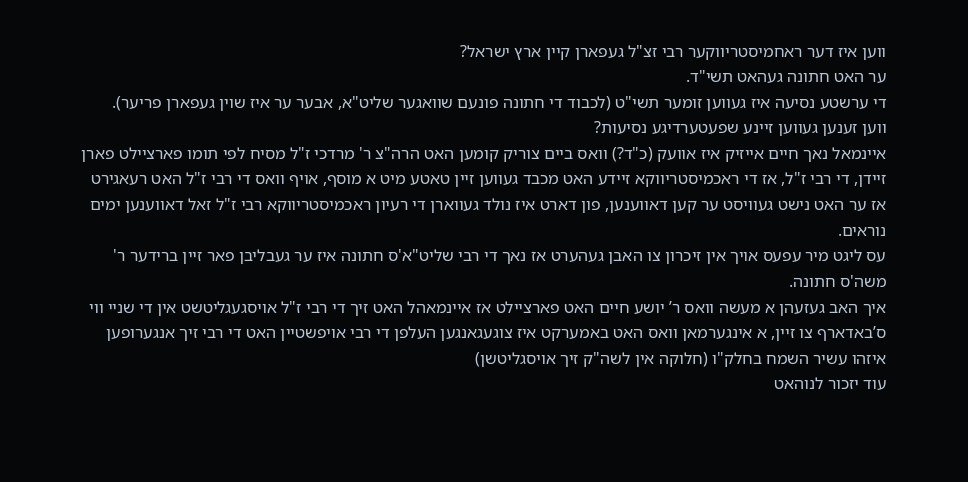ווען איז דער ראחמיסטריווקער רבי זצ"ל געפארן קיין ארץ ישראל?
ער האט חתונה געהאט תשי"ד.
די ערשטע נסיעה איז געווען זומער תשי"ט (לכבוד די חתונה פונעם שוואגער שליט"א, אבער ער איז שוין געפארן פריער).
ווען זענען געווען זיינע שפעטערדיגע נסיעות?
איינמאל נאך חיים אייזיק איז אוועק (כ"ד?) וואס ביים צוריק קומען האט הרה"צ ר' מרדכי ז"ל מסיח לפי תומו פארציילט פארן זיידן, די רבי ז"ל, אז די ראכמיסטריווקא זיידע האט מכבד געווען זיין טאטע מיט א מוסף, אויף וואס די רבי ז"ל האט רעאגירט אז ער האט נישט געוויסט ער קען דאווענען, פון דארט איז נולד געווארן די רעיון ראכמיסטריווקא רבי ז"ל זאל דאווענען ימים נוראים.
עס ליגט מיר עפעס אויך אין זיכרון צו האבן געהערט אז נאך די רבי שליט"א'ס חתונה איז ער געבליבן פאר זיין ברידער ר' משה'ס חתונה.
איך האב געזעהן א מעשה וואס ר’ יושע חיים האט פארציילט אז איינמאהל האט זיך די רבי ז"ל אויסגעגליטשט אין די שניי ווי ס’באדארף צו זיין, א אינגערמאן וואס האט באמערקט איז צוגעגאנגען העלפן די רבי אויפשטיין האט די רבי זיך אנגערופען איזהו עשיר השמח בחלק"ו (חלוקה אין לשה"ק זיך אויסגליטשן)
עוד יזכור לנוהאט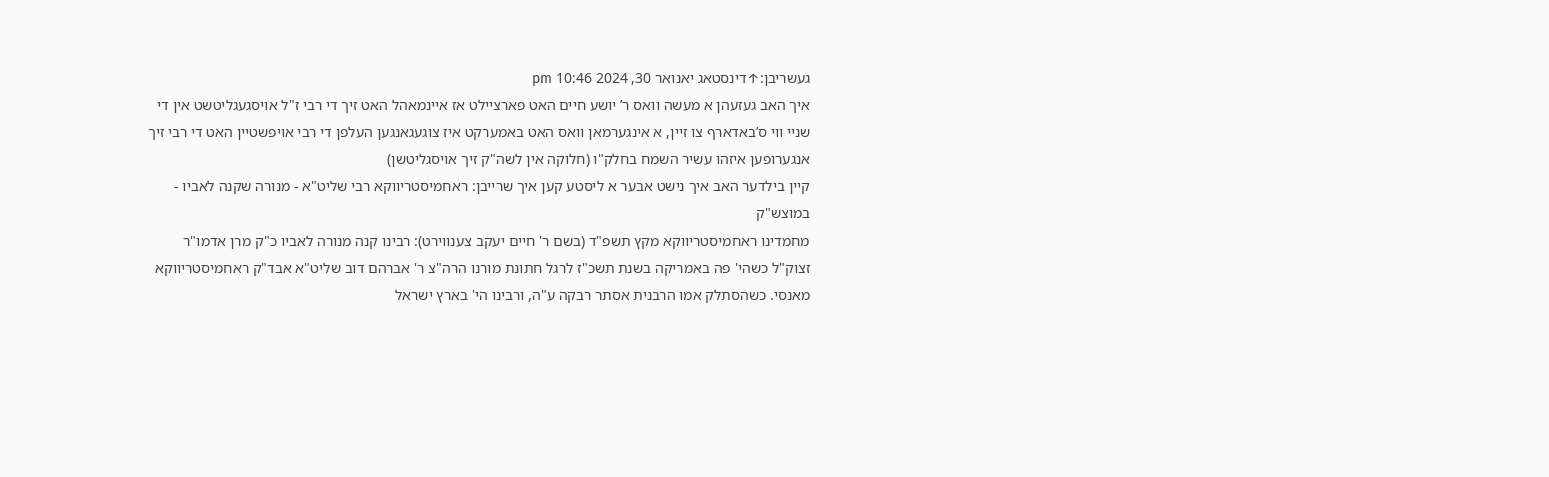געשריבן:↑דינסטאג יאנואר 30, 2024 10:46 pm
איך האב געזעהן א מעשה וואס ר’ יושע חיים האט פארציילט אז איינמאהל האט זיך די רבי ז"ל אויסגעגליטשט אין די שניי ווי ס’באדארף צו זיין, א אינגערמאן וואס האט באמערקט איז צוגעגאנגען העלפן די רבי אויפשטיין האט די רבי זיך אנגערופען איזהו עשיר השמח בחלק"ו (חלוקה אין לשה"ק זיך אויסגליטשן)
קיין בילדער האב איך נישט אבער א ליסטע קען איך שרייבן: ראחמיסטריווקא רבי שליט"א - מנורה שקנה לאביו - במוצש"ק
מחמדינו ראחמיסטריווקא מקץ תשפ"ד (בשם ר' חיים יעקב צענווירט): רבינו קנה מנורה לאביו כ"ק מרן אדמו"ר זצוק"ל כשהי' פה באמריקה בשנת תשכ"ז לרגל חתונת מורנו הרה"צ ר' אברהם דוב שליט"א אבד"ק ראחמיסטריווקא מאנסי. כשהסתלק אמו הרבנית אסתר רבקה ע"ה, ורבינו הי' בארץ ישראל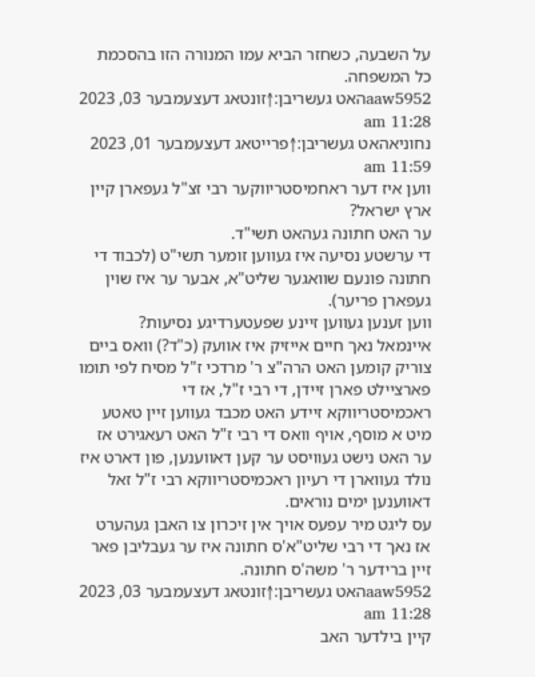על השבעה, כשחזר הביא עמו המנורה הזו בהסכמת כל המשפחה.
aaw5952האט געשריבן:↑זונטאג דעצעמבער 03, 2023 11:28 am
נחוניאהאט געשריבן:↑פרייטאג דעצעמבער 01, 2023 11:59 am
ווען איז דער ראחמיסטריווקער רבי זצ"ל געפארן קיין ארץ ישראל?
ער האט חתונה געהאט תשי"ד.
די ערשטע נסיעה איז געווען זומער תשי"ט (לכבוד די חתונה פונעם שוואגער שליט"א, אבער ער איז שוין געפארן פריער).
ווען זענען געווען זיינע שפעטערדיגע נסיעות?
איינמאל נאך חיים אייזיק איז אוועק (כ"ד?) וואס ביים צוריק קומען האט הרה"צ ר' מרדכי ז"ל מסיח לפי תומו פארציילט פארן זיידן, די רבי ז"ל, אז די ראכמיסטריווקא זיידע האט מכבד געווען זיין טאטע מיט א מוסף, אויף וואס די רבי ז"ל האט רעאגירט אז ער האט נישט געוויסט ער קען דאווענען, פון דארט איז נולד געווארן די רעיון ראכמיסטריווקא רבי ז"ל זאל דאווענען ימים נוראים.
עס ליגט מיר עפעס אויך אין זיכרון צו האבן געהערט אז נאך די רבי שליט"א'ס חתונה איז ער געבליבן פאר זיין ברידער ר' משה'ס חתונה.
aaw5952האט געשריבן:↑זונטאג דעצעמבער 03, 2023 11:28 am
קיין בילדער האב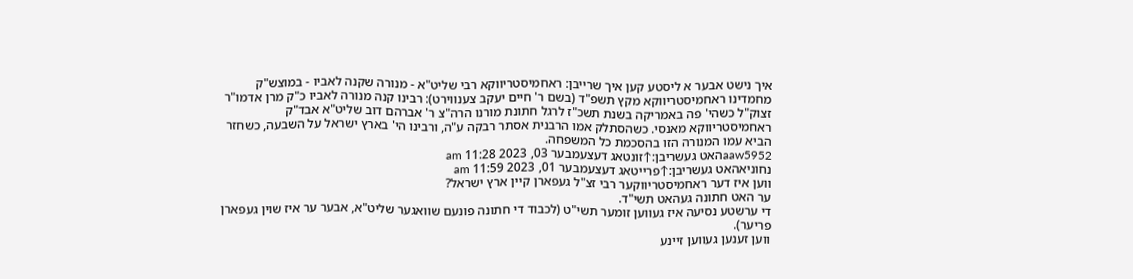איך נישט אבער א ליסטע קען איך שרייבן: ראחמיסטריווקא רבי שליט"א - מנורה שקנה לאביו - במוצש"ק
מחמדינו ראחמיסטריווקא מקץ תשפ"ד (בשם ר' חיים יעקב צענווירט): רבינו קנה מנורה לאביו כ"ק מרן אדמו"ר זצוק"ל כשהי' פה באמריקה בשנת תשכ"ז לרגל חתונת מורנו הרה"צ ר' אברהם דוב שליט"א אבד"ק ראחמיסטריווקא מאנסי. כשהסתלק אמו הרבנית אסתר רבקה ע"ה, ורבינו הי' בארץ ישראל על השבעה, כשחזר הביא עמו המנורה הזו בהסכמת כל המשפחה.
aaw5952האט געשריבן:↑זונטאג דעצעמבער 03, 2023 11:28 am
נחוניאהאט געשריבן:↑פרייטאג דעצעמבער 01, 2023 11:59 am
ווען איז דער ראחמיסטריווקער רבי זצ"ל געפארן קיין ארץ ישראל?
ער האט חתונה געהאט תשי"ד.
די ערשטע נסיעה איז געווען זומער תשי"ט (לכבוד די חתונה פונעם שוואגער שליט"א, אבער ער איז שוין געפארן פריער).
ווען זענען געווען זיינע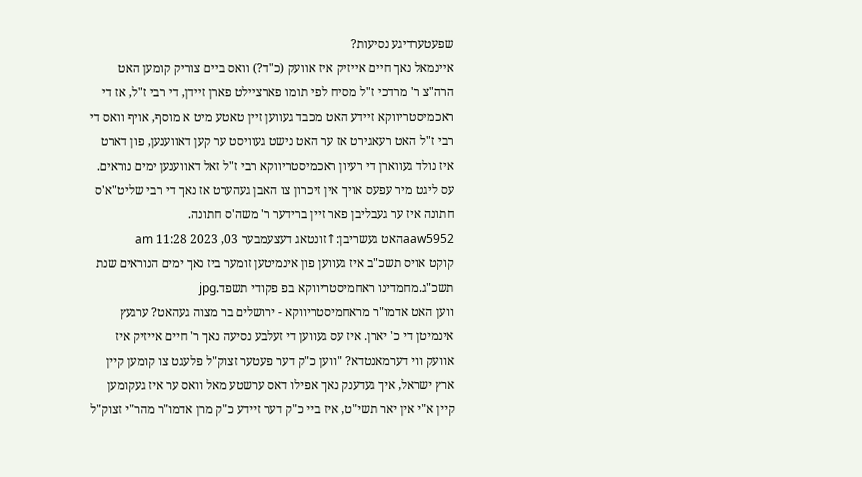שפעטערדיגע נסיעות?
איינמאל נאך חיים אייזיק איז אוועק (כ"ד?) וואס ביים צוריק קומען האט הרה"צ ר' מרדכי ז"ל מסיח לפי תומו פארציילט פארן זיידן, די רבי ז"ל, אז די ראכמיסטריווקא זיידע האט מכבד געווען זיין טאטע מיט א מוסף, אויף וואס די רבי ז"ל האט רעאגירט אז ער האט נישט געוויסט ער קען דאווענען, פון דארט איז נולד געווארן די רעיון ראכמיסטריווקא רבי ז"ל זאל דאווענען ימים נוראים.
עס ליגט מיר עפעס אויך אין זיכרון צו האבן געהערט אז נאך די רבי שליט"א'ס חתונה איז ער געבליבן פאר זיין ברידער ר' משה'ס חתונה.
aaw5952האט געשריבן:↑זונטאג דעצעמבער 03, 2023 11:28 am
קוקט אויס תשכ"ב איז געווען פון אינמיטען זומער ביז נאך ימים הנוראים שנת תשכ"ג.מחמדינו ראחמיסטריווקא בפ פקודי תשפד.jpg
ווען האט אדמו"ר מראחמיסטריווקא - ירושלים בר מצוה געהאט? ערגעץ אינמיטן די כ' יארן. איז עס געווען די זעלבע נסיעה נאך ר' חיים אייזיק איז אוועק ווי דערמאנטדא? "ווען כ"ק דער פעטער זצוק"ל פלעגט צו קומען קיין ארץ ישראל, איך געדענק נאך אפילו דאס ערשטע מאל וואס ער איז געקומען קיין א"י אין יאר תשי"ט, איז ביי כ"ק דער זיידע כ"ק מרן אדמו"ר מהר"י זצוק"ל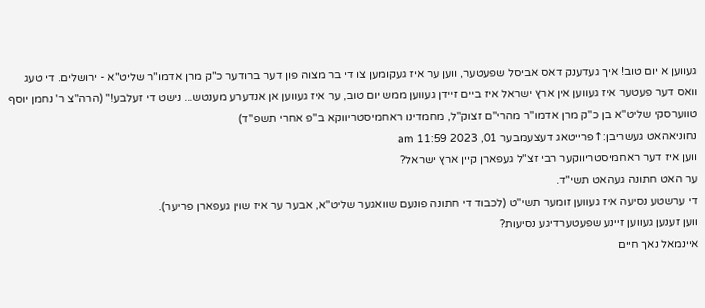געווען א יום טוב! איך געדענק דאס אביסל שפעטער, ווען ער איז געקומען צו די בר מצוה פון דער ברודער כ"ק מרן אדמו"ר שליט"א - ירושלים. די טעג וואס דער פעטער איז געווען אין ארץ ישראל איז ביים זיידן געווען ממש יום טוב, ער איז געווען אן אנדערע מענטש... נישט די זעלבע!" (הרה"צ ר' נחמן יוסף טווערסקי שליט"א בן כ"ק מרן אדמו"ר מהרי"ם זצוק"ל, מחמדינו ראחמיסטריווקא ב"פ אחרי תשפ''ד)
נחוניאהאט געשריבן:↑פרייטאג דעצעמבער 01, 2023 11:59 am
ווען איז דער ראחמיסטריווקער רבי זצ"ל געפארן קיין ארץ ישראל?
ער האט חתונה געהאט תשי"ד.
די ערשטע נסיעה איז געווען זומער תשי"ט (לכבוד די חתונה פונעם שוואגער שליט"א, אבער ער איז שוין געפארן פריער).
ווען זענען געווען זיינע שפעטערדיגע נסיעות?
איינמאל נאך חיים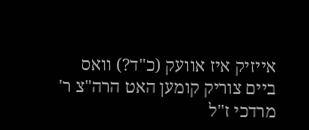אייזיק איז אוועק (כ"ד?) וואס ביים צוריק קומען האט הרה"צ ר' מרדכי ז"ל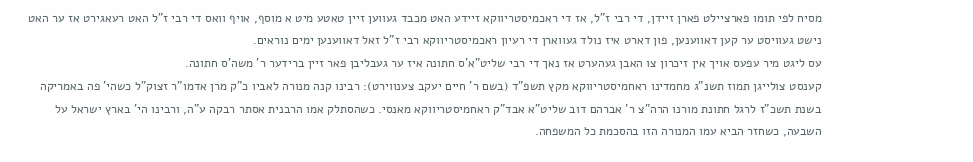מסיח לפי תומו פארציילט פארן זיידן, די רבי ז"ל, אז די ראכמיסטריווקא זיידע האט מכבד געווען זיין טאטע מיט א מוסף, אויף וואס די רבי ז"ל האט רעאגירט אז ער האט נישט געוויסט ער קען דאווענען, פון דארט איז נולד געווארן די רעיון ראכמיסטריווקא רבי ז"ל זאל דאווענען ימים נוראים.
עס ליגט מיר עפעס אויך אין זיכרון צו האבן געהערט אז נאך די רבי שליט"א'ס חתונה איז ער געבליבן פאר זיין ברידער ר' משה'ס חתונה.
קענסט צולייגן תמוז תשנ"ג מחמדינו ראחמיסטריווקא מקץ תשפ"ד (בשם ר' חיים יעקב צענווירט): רבינו קנה מנורה לאביו כ"ק מרן אדמו"ר זצוק"ל כשהי' פה באמריקה בשנת תשכ"ז לרגל חתונת מורנו הרה"צ ר' אברהם דוב שליט"א אבד"ק ראחמיסטריווקא מאנסי. כשהסתלק אמו הרבנית אסתר רבקה ע"ה, ורבינו הי' בארץ ישראל על השבעה, כשחזר הביא עמו המנורה הזו בהסכמת כל המשפחה.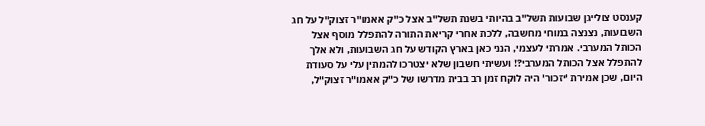קענסט צולייגן שבועות תשל"ב בהיותי בשנת תשל"ב אצל כ"ק אאמו"ר זצוק"ל על חג השבועות, נצנצה במוחי מחשבה, ללכת אחרי קריאת התורה להתפלל מוסף אצל הכותל המערבי. אמרתי לעצמי, הנני כאן בארץ הקודש על חג השבועות, ולא אלך להתפלל אצל הכותל המערבי?! ועשיתי חשבון שלא יצטרכו להמתין עלי על סעודת היום, שכן אמירת 'יזכור' היה לוקח זמן רב בבית מדרשו של כ"ק אאמו"ר זצוק"ל,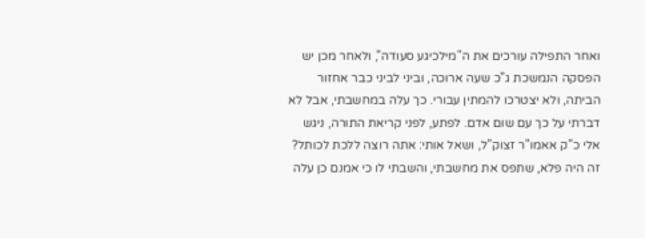ואחר התפילה עורכים את ה"מילכיגע סעודה", ולאחר מכן יש הפסקה הנמשכת ג"כ שעה ארוכה, וביני לביני כבר אחזור הביתה, ולא יצטרכו להמתין עבורי. כך עלה במחשבתי, אבל לא דברתי על כך עם שום אדם. לפתע, לפני קריאת התורה, ניגש אלי כ"ק אאמו"ר זצוק"ל, ושאל אותי: אתה רוצה ללכת לכותל? זה היה פלא, שתפס את מחשבתי, והשבתי לו כי אמנם כן עלה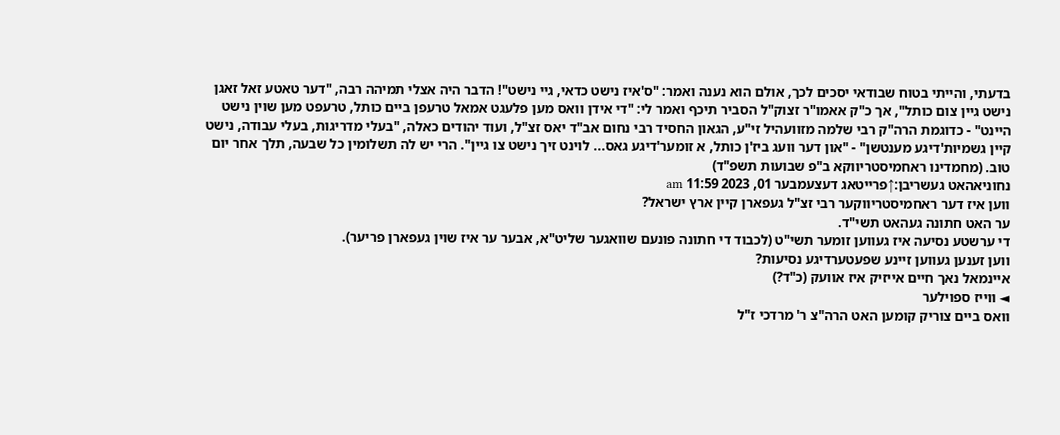בדעתי, והייתי בטוח שבודאי יסכים לכך, אולם הוא נענה ואמר: "ס'איז נישט כדאי, גיי נישט"! הדבר היה אצלי תמיהה רבה, "דער טאטע זאל זאגן נישט גיין צום כותל", אך כ"ק אאמו"ר זצוק"ל הסביר תיכף ואמר לי: "די אידן וואס מען פלעגט אמאל טרעפן ביים כותל, טרעפט מען שוין נישט היינט" - כדוגמת הרה"ק רבי שלמה מזוועהיל זי"ע, הגאון החסיד רבי נחום אב"ד יאס זצ"ל, ועוד יהודים כאלה, "בעלי מדריגות, בעלי עבודה, נישט קיין גשמיות'דיגע מענטשן" - "און דער וועג ביז'ן כותל, א זומער'דיגע גאס... לוינט זיך נישט צו גיין". הרי יש לה תשלומין כל שבעה, תלך אחר יום טוב. (מחמדינו ראחמיסטריווקא ב"פ שבועות תשפ"ד)
נחוניאהאט געשריבן:↑פרייטאג דעצעמבער 01, 2023 11:59 am
ווען איז דער ראחמיסטריווקער רבי זצ"ל געפארן קיין ארץ ישראל?
ער האט חתונה געהאט תשי"ד.
די ערשטע נסיעה איז געווען זומער תשי"ט (לכבוד די חתונה פונעם שוואגער שליט"א, אבער ער איז שוין געפארן פריער).
ווען זענען געווען זיינע שפעטערדיגע נסיעות?
איינמאל נאך חיים אייזיק איז אוועק (כ"ד?)
◄ ווייז ספוילער
וואס ביים צוריק קומען האט הרה"צ ר' מרדכי ז"ל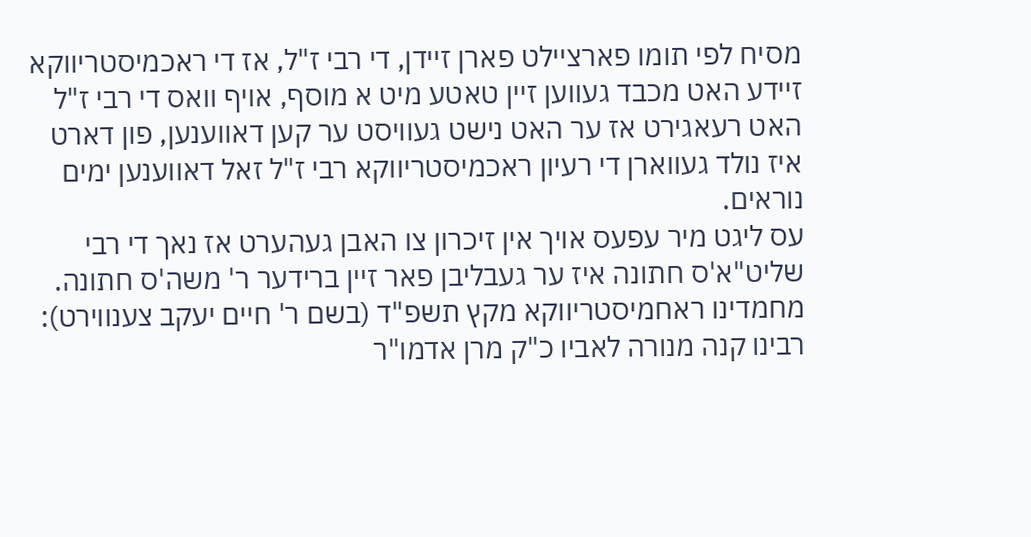מסיח לפי תומו פארציילט פארן זיידן, די רבי ז"ל, אז די ראכמיסטריווקא זיידע האט מכבד געווען זיין טאטע מיט א מוסף, אויף וואס די רבי ז"ל האט רעאגירט אז ער האט נישט געוויסט ער קען דאווענען, פון דארט איז נולד געווארן די רעיון ראכמיסטריווקא רבי ז"ל זאל דאווענען ימים נוראים.
עס ליגט מיר עפעס אויך אין זיכרון צו האבן געהערט אז נאך די רבי שליט"א'ס חתונה איז ער געבליבן פאר זיין ברידער ר' משה'ס חתונה.
מחמדינו ראחמיסטריווקא מקץ תשפ"ד (בשם ר' חיים יעקב צענווירט): רבינו קנה מנורה לאביו כ"ק מרן אדמו"ר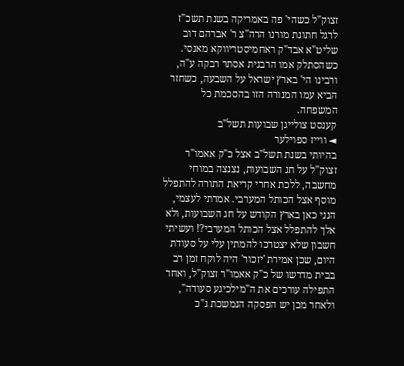זצוק"ל כשהי' פה באמריקה בשנת תשכ"ז לרגל חתונת מורנו הרה"צ ר' אברהם דוב שליט"א אבד"ק ראחמיסטריווקא מאנסי. כשהסתלק אמו הרבנית אסתר רבקה ע"ה, ורבינו הי' בארץ ישראל על השבעה, כשחזר הביא עמו המנורה הזו בהסכמת כל המשפחה.
קענסט צולייגן שבועות תשל"ב
◄ ווייז ספוילער
בהיותי בשנת תשל"ב אצל כ"ק אאמו"ר זצוק"ל על חג השבועות, נצנצה במוחי מחשבה, ללכת אחרי קריאת התורה להתפלל מוסף אצל הכותל המערבי. אמרתי לעצמי, הנני כאן בארץ הקודש על חג השבועות, ולא אלך להתפלל אצל הכותל המערבי?! ועשיתי חשבון שלא יצטרכו להמתין עלי על סעודת היום, שכן אמירת 'יזכור' היה לוקח זמן רב בבית מדרשו של כ"ק אאמו"ר זצוק"ל, ואחר התפילה עורכים את ה"מילכיגע סעודה", ולאחר מכן יש הפסקה הנמשכת ג"כ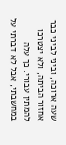שעה ארוכה, וביני לביני כבר אחזור הביתה, ולא יצטרכו להמתין עבורי. כך עלה במחשבתי, אבל לא דברתי על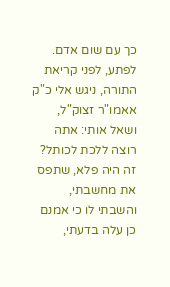כך עם שום אדם. לפתע, לפני קריאת התורה, ניגש אלי כ"ק אאמו"ר זצוק"ל, ושאל אותי: אתה רוצה ללכת לכותל? זה היה פלא, שתפס את מחשבתי, והשבתי לו כי אמנם כן עלה בדעתי,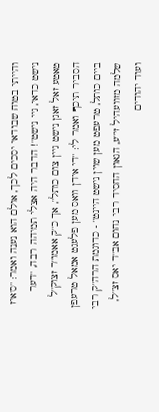והייתי בטוח שבודאי יסכים לכך, אולם הוא נענה ואמר: "ס'איז נישט כדאי, גיי נישט"! הדבר היה אצלי תמיהה רבה, "דער טאטע זאל זאגן נישט גיין צום כותל", אך כ"ק אאמו"ר זצוק"ל הסביר תיכף ואמר לי: "די אידן וואס מען פלעגט אמאל טרעפן ביים כותל, טרעפט מען שוין נישט היינט" - כדוגמת הרה"ק רבי שלמה מזוועהיל זי"ע, הגאון החסיד רבי נחום אב"ד יאס זצ"ל, ועוד יהודים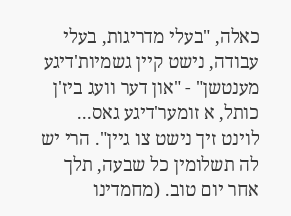כאלה, "בעלי מדריגות, בעלי עבודה, נישט קיין גשמיות'דיגע מענטשן" - "און דער וועג ביז'ן כותל, א זומער'דיגע גאס... לוינט זיך נישט צו גיין". הרי יש לה תשלומין כל שבעה, תלך אחר יום טוב. (מחמדינו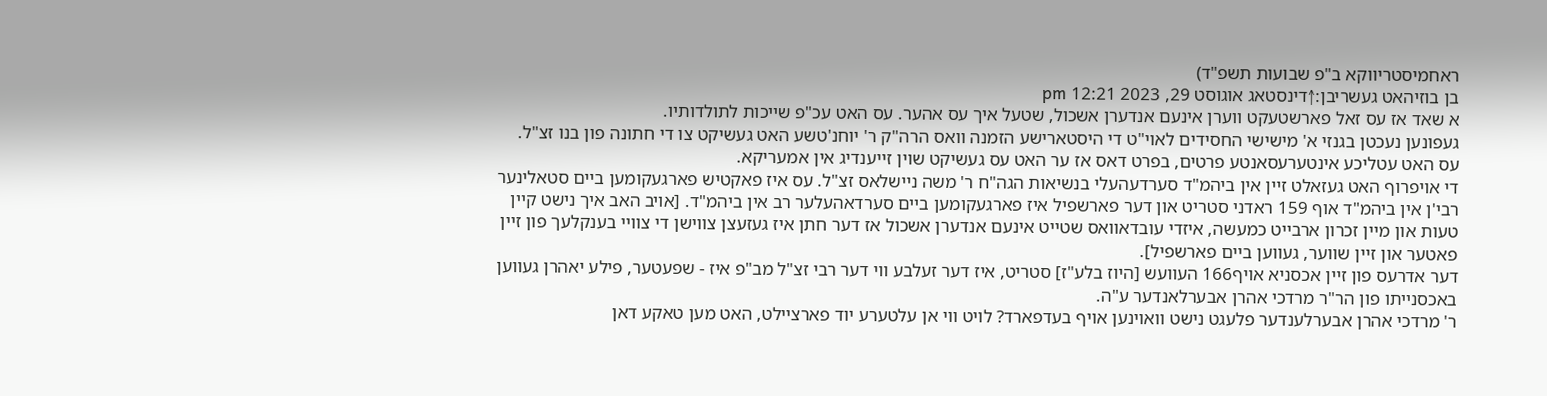ראחמיסטריווקא ב"פ שבועות תשפ"ד)
בן בוזיהאט געשריבן:↑דינסטאג אוגוסט 29, 2023 12:21 pm
א שאד אז עס זאל פארשטעקט ווערן אינעם אנדערן אשכול, שטעל איך עס אהער. עס האט עכ"פ שייכות לתולדותיו.
געפונען נעכטן בגנזי א' מישישי החסידים לאוי"ט די היסטארישע הזמנה וואס הרה"ק ר' יוחנ'טשע האט געשיקט צו די חתונה פון בנו זצ"ל.
עס האט עטליכע אינטערעסאנטע פרטים, בפרט דאס אז ער האט עס געשיקט שוין זייענדיג אין אמעריקא.
די אויפרוף האט געזאלט זיין אין ביהמ"ד סערדעהעלי בנשיאות הגה"ח ר' משה ניישלאס זצ"ל. עס איז פאקטיש פארגעקומען ביים סטאלינער רבי'ן אין ביהמ"ד אוף 159 ראדני סטריט און דער פארשפיל איז פארגעקומען ביים סערדאהעלער רב אין ביהמ"ד. [אויב האב איך נישט קיין טעות און מיין זכרון ארבייט כמעשה, איזדי עובדאוואס שטייט אינעם אנדערן אשכול אז דער חתן איז געזעצן צווישן די צוויי בענקלעך פון זיין פאטער און זיין שווער, געווען ביים פארשפיל].
דער אדרעס פון זיין אכסניא אויף166 העוועש [היוז בלע"ז] סטריט, איז דער זעלבע ווי דער רבי זצ"ל מב"פ איז - שפעטער, פילע יאהרן געווען באכסנייתו פון הר"ר מרדכי אהרן אבערלאנדער ע"ה.
ר' מרדכי אהרן אבערלענדער פלעגט נישט וואוינען אויף בעדפארד? לויט ווי אן עלטערע יוד פארציילט, האט מען טאקע דאן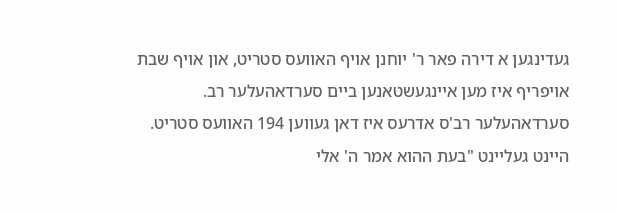געדינגען א דירה פאר ר' יוחנן אויף האוועס סטריט, און אויף שבת אויפריף איז מען איינגעשטאנען ביים סערדאהעלער רב. סערדאהעלער רב'ס אדרעס איז דאן געווען 194 האוועס סטריט.
היינט געליינט "בעת ההוא אמר ה' אלי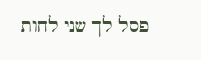פסל לך שני לחות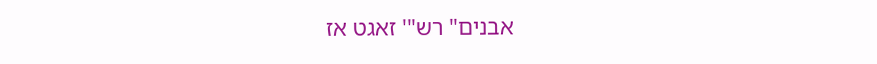אבנים" רש"' זאגט אז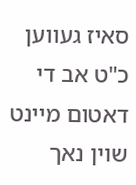סאיז געווען כ"ט אב די דאטום מיינט שוין נאך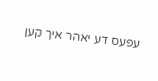עפעס דע יאהר איך קען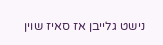נישט גלייבן אז סאיז שוין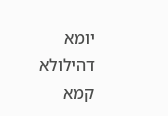יומא דהילולא קמא